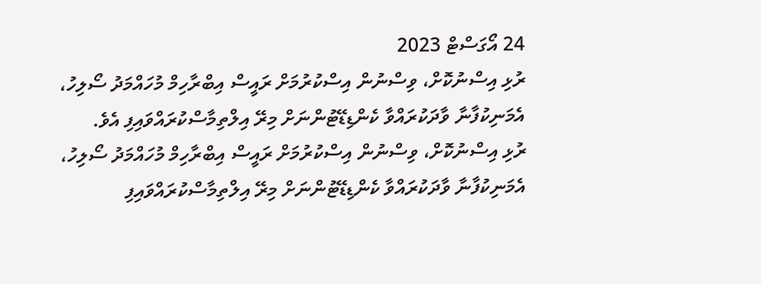24 އޯގަސްޓް 2023
ރުޅި އިސްނުކޮށް، ވިސްނުން އިސްކުރުމަށް ރައީސް އިބްރާހިމް މުހައްމަދު ސޯލިހު، އެމަނިކުފާނާ ވާދަކުރައްވާ ކެންޑިޑޭޓުންނަށް މިރޭ އިލްތިމާސްކުރައްވައިފި އެވެ.
ރުޅި އިސްނުކޮށް، ވިސްނުން އިސްކުރުމަށް ރައީސް އިބްރާހިމް މުހައްމަދު ސޯލިހު، އެމަނިކުފާނާ ވާދަކުރައްވާ ކެންޑިޑޭޓުންނަށް މިރޭ އިލްތިމާސްކުރައްވައިފި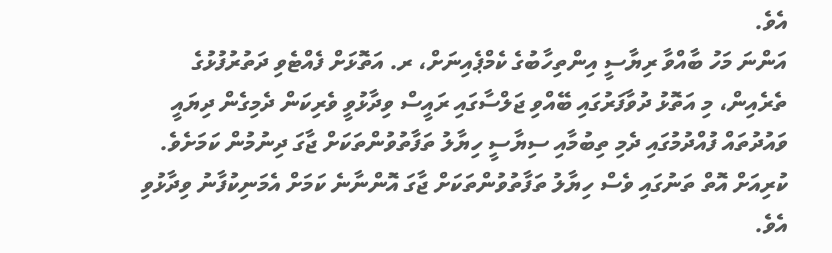އެވެ.
އަންނަ މަހު ބާއްވާ ރިޔާސީ އިންތިހާބުގެ ކެމްޕެއިނަށް، ރ. އަތޮޅަށް ފެއްޓެވި ދަތުރުފުޅުގެ ތެރެއިން، މި އަތޮޅު ދުވާފަރުގައި ބޭއްވި ޖަލްސާގައި ރައީސް ވިދާޅުވީ ވެރިކަން ދެމިގެން ދިޔައީ ވައުދުތައް ފުއްދުމުގައި ދެމި ތިބުމާއި ސިޔާސީ ހިޔާލު ތަފާތުވުންތަކަށް ޖާގަ ދިނުމުން ކަމަށެވެ.
ކުރިއަށް އޮތް ތަނުގައި ވެސް ހިޔާލު ތަފާތުވުންތަކަށް ޖާގަ އޮންނާނެ ކަމަށް އެމަނިކުފާނު ވިދާޅުވި އެވެ.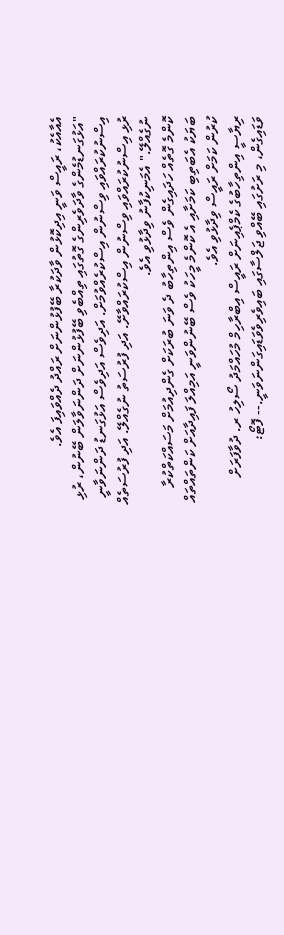އެއާއެކު، ރައީސް ވަނީ އިދިކޮޅުން ވާދަކުރާ ބޭފުޅުންނަށް ރައްދު ދެއްވައިފަ އެވެ.
"އަޅުގަނޑުމެންގެ ވާދަވެރިންގެ ގޮތުގައި ތިއްބެވި ބޭފުޅުންނަށް ދަންނަވާލަން ބޭނުން، ރުޅި އިސްނުކުރައްވައި ވިސްނުން އިސްކުރެއްވުމަށް. އަދިވެސް އަދިވެސް އަޅުގަނޑު ދަންނަވާނީ ރުޅި އިސްނުކުރައްވައި ވިސްނުން އިސްކުރައްވާށޭ. އަދި ފުރުސަތު ނުގެއްލޭ. އަދި ފުރުސަތެއް ނުގެއްލޭ." އެމަނިކުފާނު ވިދާޅުވި އެވެ.
ކޮންމެ ގޮތެއް ހަދައިގެން ވެސް އިންތިހާބު ދެ ވަނަ ބުރަކަށް ގެންދިއުމަށް މަސައްކަތްކުރާ ބަޔަކު އެބަތިބި ކަމަށާއި އެ ކޮންމެ މީހަކު ވެސް ބޭނުންވަނީ އަމިއްލަ ފައިދާއަށް ކަންތައްތައް ކުރުން ކަމަށް ރައީސް ވިދާޅުވި އެވެ.
ރިޔާސީ އިންތިހާބުގެ ކެމްޕެއިނަށް ރައީސް އިބްރާހިމް މުހައްމަދު ސޯލިހު ރ. ދުވާފަރަށް ވަޑައިގެން، މި ރަށުގައި ބޭއްވި ޖަލްސާގައި ބައިވެރިވެވަޑައިގަންނަވަނީ.-- ފޮޓޯ: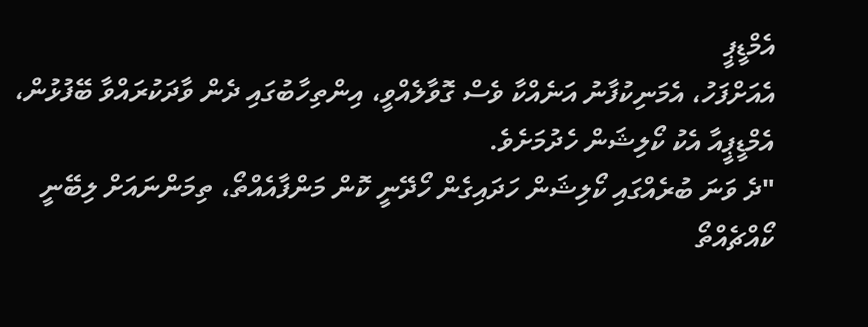އެމްޑީޕީ
އެއަށްފަހު، އެމަނިކުފާނު އަނެއްކާ ވެސް ގޮވާލެއްވީ، އިންތިހާބުގައި ދެން ވާދަކުރައްވާ ބޭފުޅުން، އެމްޑީޕީއާ އެކު ކޯލިޝަން ހެދުމަށެވެ.
"ދެ ވަނަ ބުރެއްގައި ކޯލިޝަން ހަދައިގެން ހޯދޭނީ ކޮން މަންފާއެއްތޯ، ތިމަންނައަށް ލިބޭނީ ކޯއްޗެއްތޯ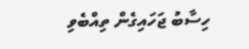ހިސާބު ޖަހައިގެން ތިއްބެވި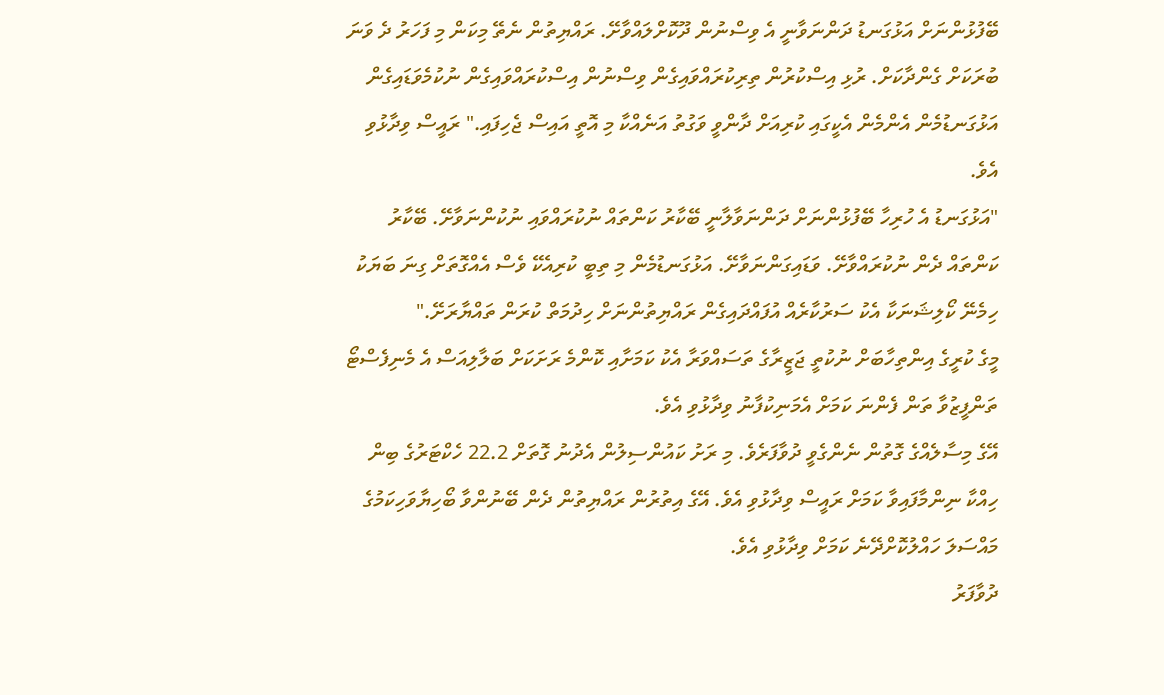ބޭފުޅުންނަށް އަޅުގަނޑު ދަންނަވާނީ އެ ވިސްނުން ދޫކޮށްލައްވާށޭ. ރައްޔިތުން ނެތޭ މިކަން މި ފަހަރު ދެ ވަނަ ބުރަކަށް ގެންދާކަށް. ރުޅި އިސްކުރުން ތިރިކުރައްވައިގެން ވިސްނުން އިސްކުރައްވައިގެން ނުކުމެވަޑައިގެން އަޅުގަނޑުމެން އެންމެން އެކީގައި ކުރިއަށް ދާންވީ ވަގުތު އަނެއްކާ މި އޮތީ އައިސް ޖެހިފައި." ރައީސް ވިދާޅުވި އެވެ.
"އަޅުގަނޑު އެ ހުރިހާ ބޭފުޅުންނަށް ދަންނަވާލާނީ ބޭކާރު ކަންތައް ނުކުރައްވައި ނުކުންނަވާށޭ. ބޭކާރު ކަންތައް ދެން ނުކުރައްވާށޭ. ވަޑައިގަންނަވާށޭ. އަޅުގަނޑުމެން މި ތިބީ ކުރިއެކޭ ވެސް އެއްގޮތަށް ގިނަ ބަޔަކު ހިމެނޭ ކޯލިޝަނަކާ އެކު ސަރުކާރެއް އުފައްދައިގެން ރައްޔިތުންނަށް ހިދުމަތް ކުރަން ތައްޔާރަށޭ."
މީގެ ކުރީގެ އިންތިހާބަށް ނުކުތީ ޖަޒީރާގެ ތަސައްވަރާ އެކު ކަމަށާއި ކޮންމެ ރަށަކަށް ބަލާލިއަސް އެ މެނިފެސްޓޯ ތަންފީޒުވާ ތަން ފެންނަ ކަމަށް އެމަނިކުފާނު ވިދާޅުވި އެވެ.
އޭގެ މިސާލެއްގެ ގޮތުން ނެންގެވީ ދުވާފަރެވެ. މި ރަށު ކައުންސިލުން އެދުނު ގޮތަށް 22.2 ހެކްޓަރުގެ ބިން ހިއްކާ ނިންމާފައިވާ ކަމަށް ރައީސް ވިދާޅުވި އެވެ. އޭގެ އިތުރުން ރައްޔިތުން ދެން ބޭނުންވާ ބޯހިޔާވަހިކަމުގެ މައްސަލަ ހައްލުކޮށްދޭނެ ކަމަށް ވިދާޅުވި އެވެ.
ދުވާފަރު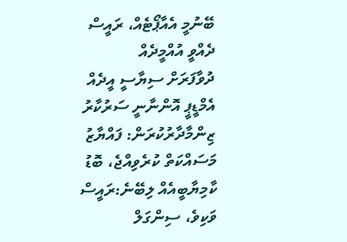ބޭނުމީ އެއާޕޯޓެއް، ރައީސް ދެއްވީ އުއްމީދެއް
ދުވާފަރަށް ސިޔާސީ އީދެއް
އެމްޑީޕީ އޮންނާނީ ސަރުކާރު ޒިންމާދާރުކުރަން: ފައްޔާޒު
މަސައްކަތް ކުރެވިއްޖެ، ބޮޑު ކާމިޔާބީއެއް ލިބޭނެ:ރައީސް
ވަކިވެ، ސިންގަލް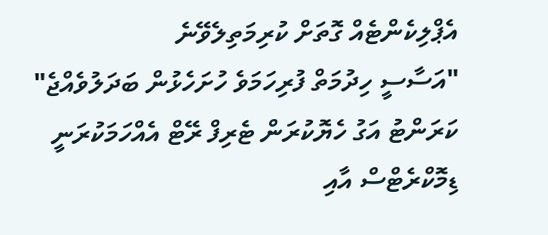އެޕްލިކެންޓެއް ގޮތަށް ކުރިމަތިލެވޭނެ
"އަސާސީ ހިދުމަތް ފުރިހަމަވެ ހުށަހެޅުން ބަދަލުވެއްޖެ"
ކަރަންޓު އަގު ހެޔޮކުރަން ޓެރިފް ރޭޓް އެއްހަމަކުރަނީ
ޑިމޮކްރެޓްސް އާއި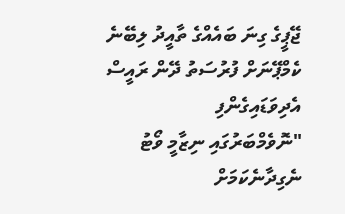ޖޭޕީގެ ގިނަ ބައެއްގެ ތާއީދު ލިބޭނެ
ކެމްޕޭނަށް ފުރުސަތު ދޭން ރައީސް އެދިވަޑައިގެންފި
"ނޮވެމްބަރުގައި ނިޒާމީ ވޯޓު ނެގިދާނެކަމަށް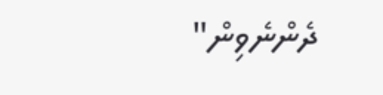ދެންނެވިން"